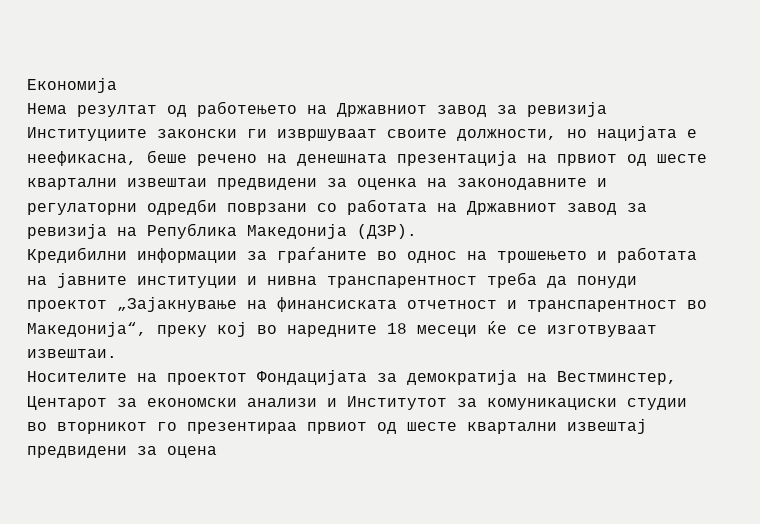Економија
Нема резултат од работењето на Државниот завод за ревизија
Институциите законски ги извршуваат своите должности, но нацијата е неефикасна, беше речено на денешната презентација на првиот од шесте квартални извештаи предвидени за оценка на законодавните и регулаторни одредби поврзани со работата на Државниот завод за ревизија на Република Македонија (ДЗР).
Кредибилни информации за граѓаните во однос на трошењето и работата на јавните институции и нивна транспарентност треба да понуди проектот „Зајакнување на финансиската отчетност и транспарентност во Македонија“, преку кој во наредните 18 месеци ќе се изготвуваат извештаи.
Носителите на проектот Фондацијата за демократија на Вестминстер, Центарот за економски анализи и Институтот за комуникациски студии во вторникот го презентираа првиот од шесте квартални извештај предвидени за оцена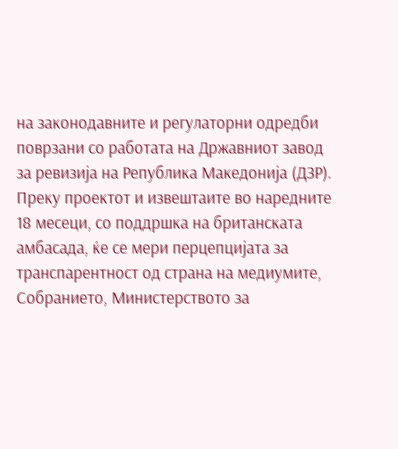на законодавните и регулаторни одредби поврзани со работата на Државниот завод за ревизија на Република Македонија (ДЗР).
Преку проектот и извештаите во наредните 18 месеци, со поддршка на британската амбасада, ќе се мери перцепцијата за транспарентност од страна на медиумите, Собранието, Министерството за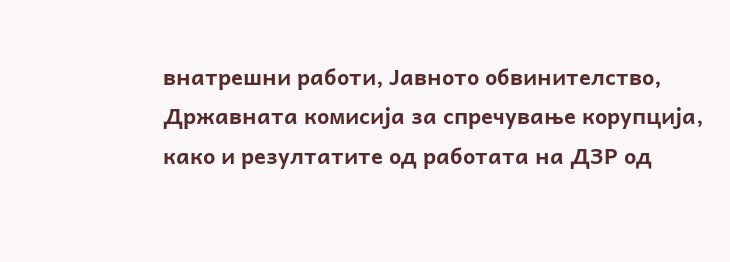внатрешни работи, Јавното обвинителство, Државната комисија за спречување корупција, како и резултатите од работата на ДЗР од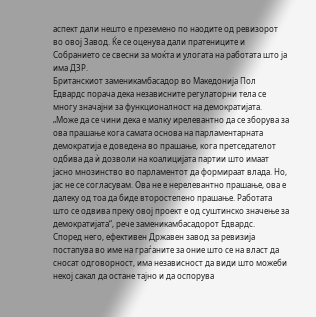аспект дали нешто е преземено по наодите од ревизорот во овој Завод. Ќе се оценува дали пратениците и Собранието се свесни за моќта и улогата на работата што ја има ДЗР.
Британскиот заменикамбасадор во Македонија Пол Едвардс порача дека независните регулаторни тела се многу значајни за функционалност на демократијата.
„Може да се чини дека е малку ирелевантно да се зборува за ова прашање кога самата основа на парламентарната демократија е доведена во прашање, кога претседателот одбива да ѝ дозволи на коалицијата партии што имаат јасно мнозинство во парламентот да формираат влада. Но, јас не се согласувам. Ова не е нерелевантно прашање, ова е далеку од тоа да биде второстепено прашање. Работата што се одвива преку овој проект е од суштинско значење за демократијата“, рече заменикамбасадорот Едвардс.
Според него, ефективен Државен завод за ревизија постапува во име на граѓаните за оние што се на власт да сносат одговорност, има независност да види што можеби некој сакал да остане тајно и да оспорува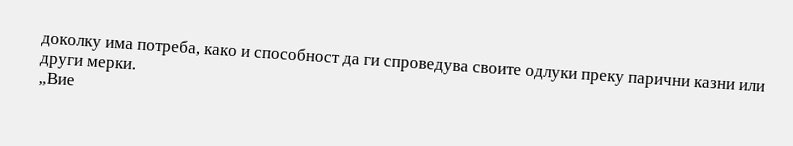доколку има потреба, како и способност да ги спроведува своите одлуки преку парични казни или други мерки.
„Вие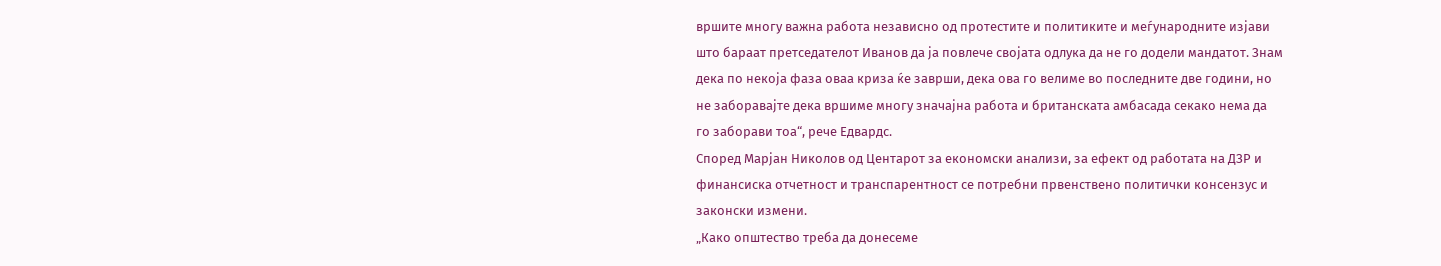вршите многу важна работа независно од протестите и политиките и меѓународните изјави што бараат претседателот Иванов да ја повлече својата одлука да не го додели мандатот. Знам дека по некоја фаза оваа криза ќе заврши, дека ова го велиме во последните две години, но не заборавајте дека вршиме многу значајна работа и британската амбасада секако нема да го заборави тоа“, рече Едвардс.
Според Марјан Николов од Центарот за економски анализи, за ефект од работата на ДЗР и финансиска отчетност и транспарентност се потребни првенствено политички консензус и законски измени.
„Како општество треба да донесеме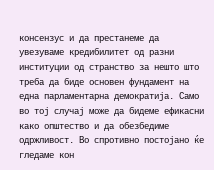консензус и да престанеме да увезуваме кредибилитет од разни институции од странство за нешто што треба да биде основен фундамент на една парламентарна демократија. Само во тој случај може да бидеме ефикасни како општество и да обезбедиме одржливост. Во спротивно постојано ќе гледаме кон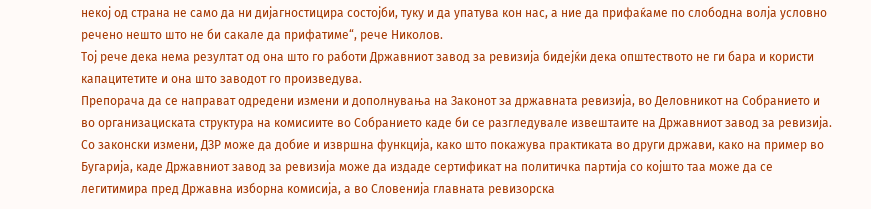некој од страна не само да ни дијагностицира состојби, туку и да упатува кон нас, а ние да прифаќаме по слободна волја условно речено нешто што не би сакале да прифатиме“, рече Николов.
Тој рече дека нема резултат од она што го работи Државниот завод за ревизија бидејќи дека општеството не ги бара и користи капацитетите и она што заводот го произведува.
Препорача да се направат одредени измени и дополнувања на Законот за државната ревизија, во Деловникот на Собранието и во организациската структура на комисиите во Собранието каде би се разгледувале извештаите на Државниот завод за ревизија.
Со законски измени, ДЗР може да добие и извршна функција, како што покажува практиката во други држави, како на пример во Бугарија, каде Државниот завод за ревизија може да издаде сертификат на политичка партија со којшто таа може да се легитимира пред Државна изборна комисија, а во Словенија главната ревизорска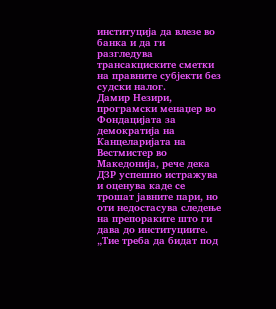институција да влезе во банка и да ги разгледува трансакциските сметки на правните субјекти без судски налог.
Дамир Незири, програмски менаџер во Фондацијата за демократија на Канцеларијата на Вестмистер во Македонија, рече дека ДЗР успешно истражува и оценува каде се трошат јавните пари, но оти недостасува следење на препораките што ги дава до институциите.
„Тие треба да бидат под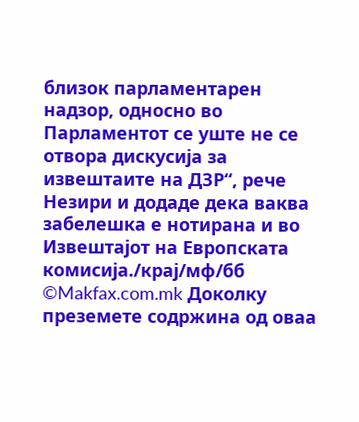близок парламентарен надзор, односно во Парламентот се уште не се отвора дискусија за извештаите на ДЗР“, рече Незири и додаде дека ваква забелешка е нотирана и во Извештајот на Европската комисија./крај/мф/бб
©Makfax.com.mk Доколку преземете содржина од оваа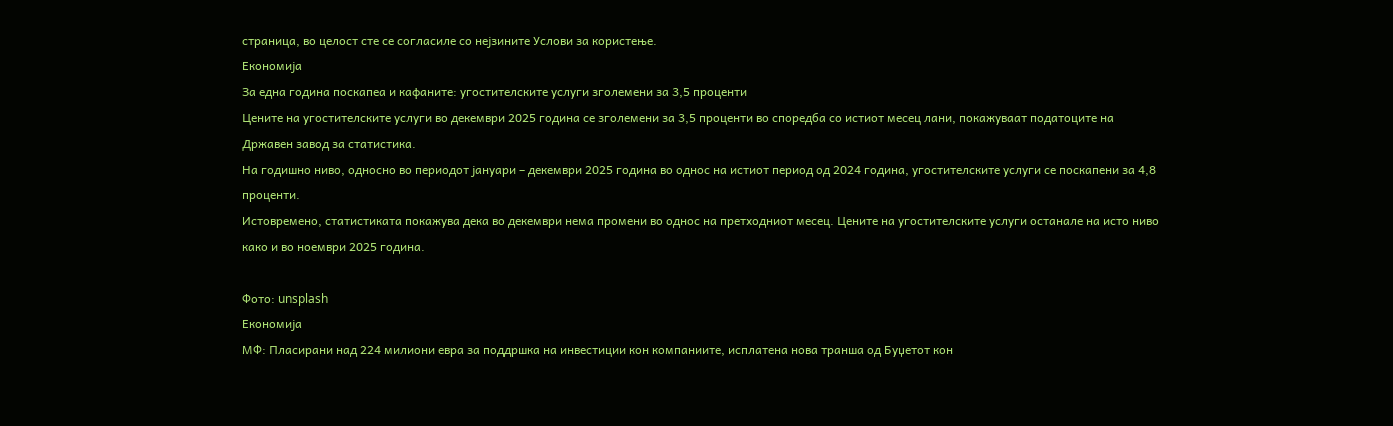страница, во целост сте се согласиле со нејзините Услови за користење.
Економија
За една година поскапеа и кафаните: угостителските услуги зголемени за 3,5 проценти
Цените на угостителските услуги во декември 2025 година се зголемени за 3,5 проценти во споредба со истиот месец лани, покажуваат податоците на Државен завод за статистика.
На годишно ниво, односно во периодот јануари – декември 2025 година во однос на истиот период од 2024 година, угостителските услуги се поскапени за 4,8 проценти.
Истовремено, статистиката покажува дека во декември нема промени во однос на претходниот месец. Цените на угостителските услуги останале на исто ниво како и во ноември 2025 година.

Фото: unsplash
Економија
МФ: Пласирани над 224 милиони евра за поддршка на инвестиции кон компаниите, исплатена нова транша од Буџетот кон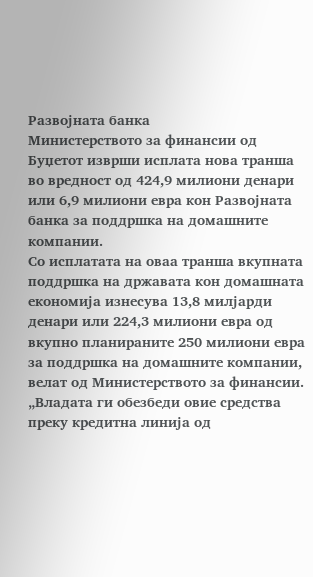Развојната банка
Министерството за финансии од Буџетот изврши исплата нова транша во вредност од 424,9 милиони денари или 6,9 милиони евра кон Развојната банка за поддршка на домашните компании.
Со исплатата на оваа транша вкупната поддршка на државата кон домашната економија изнесува 13,8 милјарди денари или 224,3 милиони евра од вкупно планираните 250 милиони евра за поддршка на домашните компании, велат од Министерството за финансии.
„Владата ги обезбеди овие средства преку кредитна линија од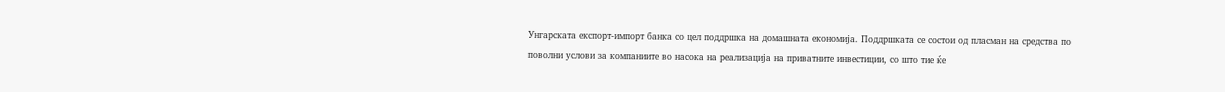Унгарската експорт-импорт банка со цел поддршка на домашната економија. Поддршката се состои од пласман на средства по поволни услови за компаниите во насока на реализација на приватните инвестиции, со што тие ќе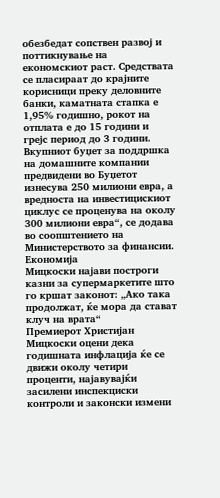обезбедат сопствен развој и поттикнување на економскиот раст. Средствата се пласираат до крајните корисници преку деловните банки, каматната стапка е 1,95% годишно, рокот на отплата е до 15 години и грејс период до 3 години.
Вкупниот буџет за поддршка на домашните компании предвидени во Буџетот изнесува 250 милиони евра, а вредноста на инвестицискиот циклус се проценува на околу 300 милиони евра“, се додава во соопштението на Министерството за финансии.
Економија
Мицкоски најави построги казни за супермаркетите што го кршат законот: „Ако така продолжат, ќе мора да стават клуч на врата“
Премиерот Христијан Мицкоски оцени дека годишната инфлација ќе се движи околу четири проценти, најавувајќи засилени инспекциски контроли и законски измени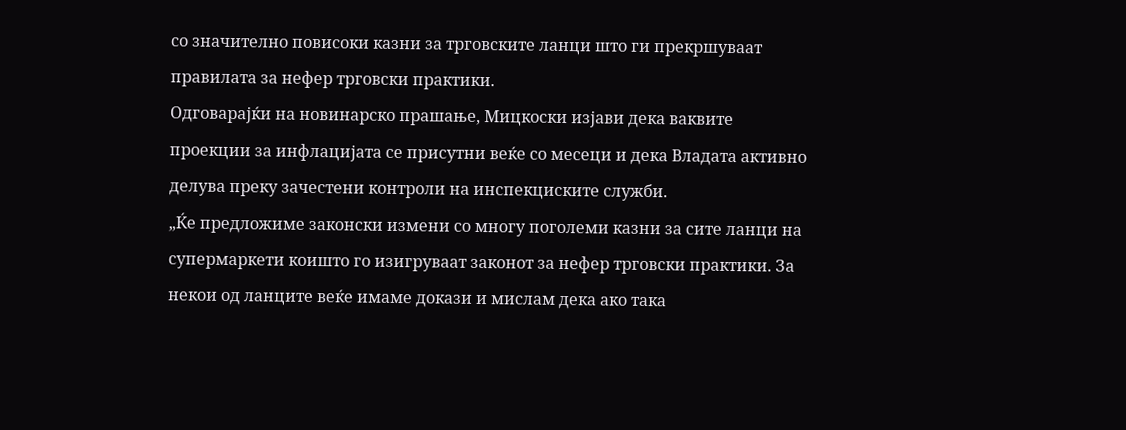со значително повисоки казни за трговските ланци што ги прекршуваат правилата за нефер трговски практики.
Одговарајќи на новинарско прашање, Мицкоски изјави дека ваквите проекции за инфлацијата се присутни веќе со месеци и дека Владата активно делува преку зачестени контроли на инспекциските служби.
„Ќе предложиме законски измени со многу поголеми казни за сите ланци на супермаркети коишто го изигруваат законот за нефер трговски практики. За некои од ланците веќе имаме докази и мислам дека ако така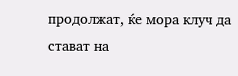продолжат, ќе мора клуч да стават на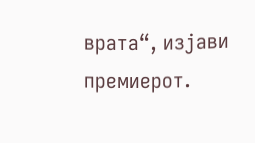врата“, изјави премиерот.